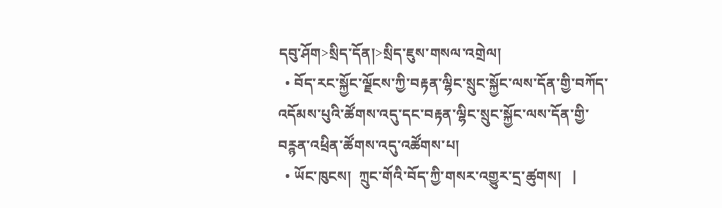དབུ་ཤོག>སྲིད་དོན།>སྲིད་ཇུས་གསལ་འགྲེལ།
  • བོད་རང་སྐྱོང་ལྗོངས་ཀྱི་བརྟན་ལྷིང་སྲུང་སྐྱོང་ལས་དོན་གྱི་བཀོད་འདོམས་པུའི་ཚོགས་འདུ་དང་བརྟན་ལྷིང་སྲུང་སྐྱོང་ལས་དོན་གྱི་བཪྙན་འཕྲིན་ཚོགས་འདུ་འཚོགས་པ།
  • ཡོང་ཁུངས།  ཀྲུང་གོའི་བོད་ཀྱི་གསར་འགྱུར་དྲ་ཚུགས།   |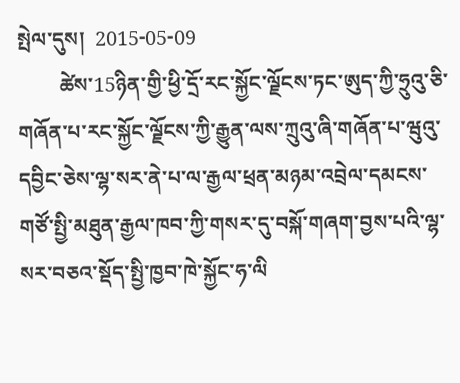སྤེལ་དུས།  2015-05-09
        ཚེས་15ཉིན་གྱི་ཕྱི་དྲོ་རང་སྐྱོང་ལྗོངས་ཏང་ཨུད་ཀྱི་ཧྲུའུ་ཅི་གཞོན་པ་རང་སྐྱོང་ལྗོངས་ཀྱི་རྒྱུན་ལས་ཀྲུའུ་ཞི་གཞོན་པ་ཝུའུ་དབྱིང་ཅེས་ལྷ་སར་ནེ་པ་ལ་རྒྱལ་ཕྲན་མཉམ་འབྲེལ་དམངས་གཙོ་སྤྱི་མཐུན་རྒྱལ་ཁབ་ཀྱི་གསར་དུ་བསྐོ་གཞག་བྱས་པའི་ལྷ་སར་བཅའ་སྡོད་སྤྱི་ཁྱབ་ཁེ་སྐྱོང་ཧ་ལི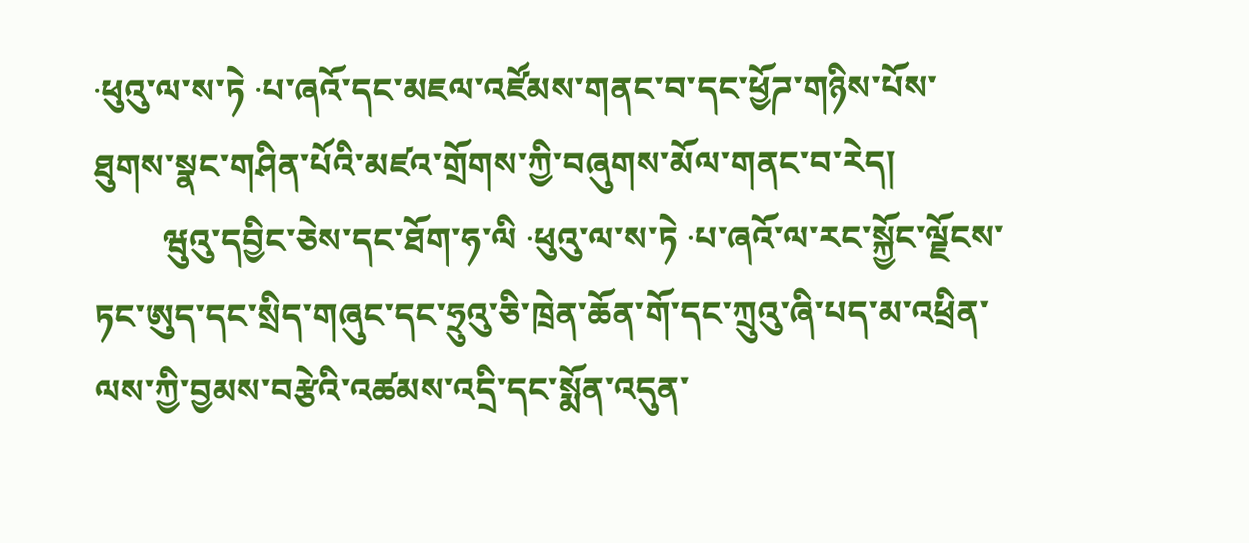·ཕུའུ་ལ་ས་ཏེ ·པ་ཞའོ་དང་མཇལ་འཛོམས་གནང་བ་དང་ཕྱོཌ་གཉིས་པོས་ཐུགས་སྣང་གཤིན་པོའི་མཛའ་གྲོགས་ཀྱི་བཞུགས་མོལ་གནང་བ་རེད།
        ཝུའུ་དབྱིང་ཅེས་དང་ཐོག་ཧ་ལི ·ཕུའུ་ལ་ས་ཏེ ·པ་ཞའོ་ལ་རང་སྐྱོང་ལྗོངས་ཏང་ཨུད་དང་སྲིད་གཞུང་དང་ཧྲུའུ་ཅི་ཁྲེན་ཆོན་གོ་དང་ཀྲུའུ་ཞི་པད་མ་འཕྲིན་ལས་ཀྱི་བྱམས་བརྩེའི་འཚམས་འདྲི་དང་སྨོན་འདུན་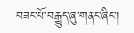བཟང་པོ་བརྒྱུད་ཞུ་གནང་ཞིང་།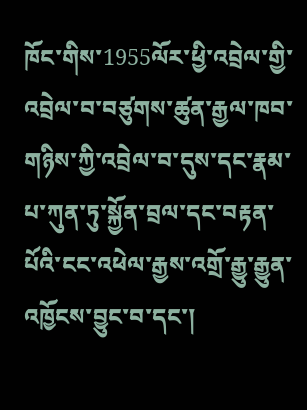ཁོང་གིས་1955ལོར་ཕྱི་འབྲེལ་གྱི་འབྲེལ་བ་བཙུགས་ཚུན་རྒྱལ་ཁབ་གཉིས་ཀྱི་འབྲེལ་བ་དུས་དང་རྣམ་པ་ཀུན་ཏུ་སྐྱོན་བྲལ་དང་བརྟན་པོའི་ངང་འཕེལ་རྒྱས་འགྲོ་རྒྱུ་རྒྱུན་འཁྱོངས་བྱུང་བ་དང་།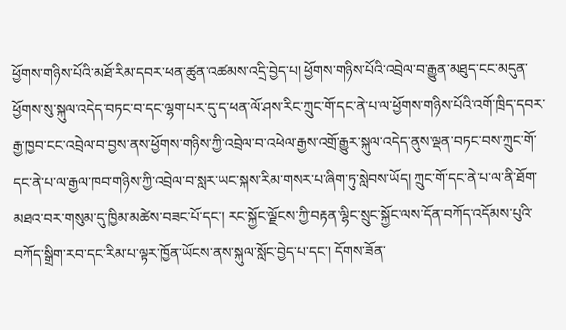ཕྱོགས་གཉིས་པོའི་མཐོ་རིམ་དབར་ཕན་ཚུན་འཚམས་འདྲི་བྱེད་པ། ཕྱོགས་གཉིས་པོའི་འབྲེལ་བ་རྒྱུན་མཐུད་ངང་མདུན་ཕྱོགས་སུ་སྐུལ་འདེད་བཏང་བ་དང་ལྷག་པར་དུ་ད་ཕན་ལོ་ཤས་རིང་ཀྲུང་གོ་དང་ནེ་པ་ལ་ཕྱོགས་གཉིས་པོའི་འགོ་ཁྲིད་དབར་རྒྱ་ཁྱབ་ངང་འབྲེལ་བ་བྱས་ནས་ཕྱོགས་གཉིས་ཀྱི་འབྲེལ་བ་འཕེལ་རྒྱས་འགྲོ་རྒྱུར་སྐུལ་འདེད་ནུས་ལྡན་བཏང་བས་ཀྲུང་གོ་དང་ནེ་པ་ལ་རྒྱལ་ཁབ་གཉིས་ཀྱི་འབྲེལ་བ་སླར་ཡང་སྐས་རིམ་གསར་པ་ཞིག་ཏུ་སླེབས་ཡོད། ཀྲུང་གོ་དང་ནེ་པ་ལ་ནི་ཐོག་མཐའ་བར་གསུམ་དུ་ཁྱིམ་མཚེས་བཟང་པོ་དང་། རང་སྐྱོང་ལྗོངས་ཀྱི་བརྟན་ལྷིང་སྲུང་སྐྱོང་ལས་དོན་བཀོད་འདོམས་པུའི་བཀོད་སྒྲིག་རབ་དང་རིམ་པ་ལྟར་ཁྱོན་ཡོངས་ནས་སྐུལ་སློང་བྱེད་པ་དང་། དོགས་ཟོན་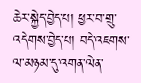ཆེར་སྐྱེད་བྱེད་པ། ཕྱར་བ་གྲུ་འདེགས་བྱེད་པ། བདེ་འཇགས་ལ་མཉམ་དུ་འགན་ལེན་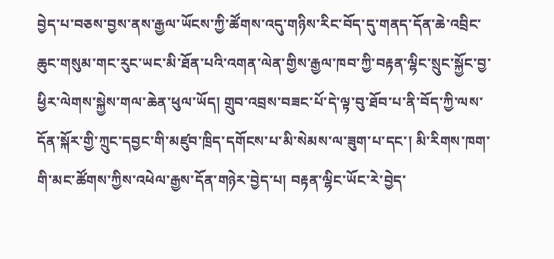བྱེད་པ་བཅས་བྱས་ནས་རྒྱལ་ཡོངས་ཀྱི་ཚོགས་འདུ་གཉིས་རིང་བོད་དུ་གནད་དོན་ཆེ་འབྲིང་ཆུང་གསུམ་གང་རུང་ཡང་མི་ཐོན་པའི་འགན་ལེན་གྱིས་རྒྱལ་ཁབ་ཀྱི་བརྟན་ལྷིང་སྲུང་སྐྱོང་བྱ་ཕྱིར་ལེགས་སྐྱེས་གལ་ཆེན་ཕུལ་ཡོད། གྲུབ་འབྲས་བཟང་པོ་དེ་ལྟ་བུ་ཐོབ་པ་ནི་བོད་ཀྱི་ལས་དོན་སྐོར་གྱི་ཀྲུང་དབྱང་གི་མཛུབ་ཁྲིད་དགོངས་པ་མི་སེམས་ལ་ཟུག་པ་དང་། མི་རིགས་ཁག་གི་མང་ཚོགས་ཀྱིས་འཕེལ་རྒྱས་དོན་གཉེར་བྱེད་པ། བརྟན་ལྷིང་ཡོང་རེ་བྱེད་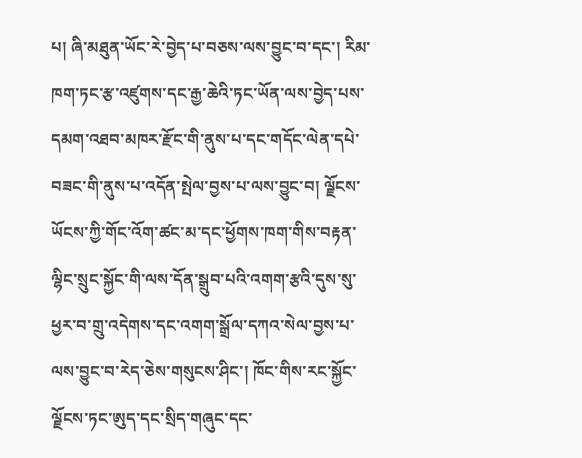པ། ཞི་མཐུན་ཡོང་རེ་བྱེད་པ་བཅས་ལས་བྱུང་བ་དང་། རིམ་ཁག་ཏང་རྩ་འཛུགས་དང་རྒྱ་ཆེའི་ཏང་ཡོན་ལས་བྱེད་པས་དམག་འཐབ་མཁར་རྫོང་གི་ནུས་པ་དང་གདོང་ལེན་དཔེ་བཟང་གི་ནུས་པ་འདོན་སྤེལ་བྱས་པ་ལས་བྱུང་བ། ལྗོངས་ཡོངས་ཀྱི་གོང་འོག་ཚང་མ་དང་ཕྱོགས་ཁག་གིས་བརྟན་ལྷིང་སྲུང་སྐྱོང་གི་ལས་དོན་སྒྲུབ་པའི་འགག་རྩའི་དུས་སུ་ཕྱར་བ་གྲུ་འདེགས་དང་འགག་སྒྲོལ་དཀའ་སེལ་བྱས་པ་ལས་བྱུང་བ་རེད་ཅེས་གསུངས་ཤིང་། ཁོང་གིས་རང་སྐྱོང་ལྗོངས་ཏང་ཨུད་དང་སྲིད་གཞུང་དང་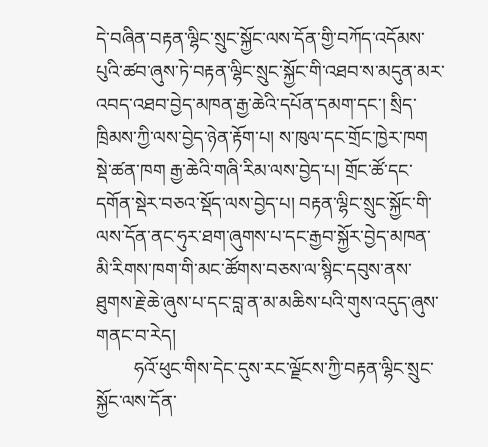དེ་བཞིན་བརྟན་ལྷིང་སྲུང་སྐྱོང་ལས་དོན་གྱི་བཀོད་འདོམས་པུའི་ཚབ་ཞུས་ཏེ་བརྟན་ལྷིང་སྲུང་སྐྱོང་གི་འཐབ་ས་མདུན་མར་འབད་འཐབ་བྱེད་མཁན་རྒྱ་ཆེའི་དཔོན་དམག་དང་། སྲིད་ཁྲིམས་ཀྱི་ལས་བྱེད་ཉེན་རྟོག་པ། ས་ཁུལ་དང་གྲོང་ཁྱེར་ཁག སྡེ་ཚན་ཁག རྒྱ་ཆེའི་གཞི་རིམ་ལས་བྱེད་པ། གྲོང་ཚོ་དང་དགོན་སྡེར་བཅའ་སྡོད་ལས་བྱེད་པ། བརྟན་ལྷིང་སྲུང་སྐྱོང་གི་ལས་དོན་ནང་ཧུར་ཐག་ཞུགས་པ་དང་རྒྱབ་སྐྱོར་བྱེད་མཁན་མི་རིགས་ཁག་གི་མང་ཚོགས་བཅས་ལ་སྙིང་དབུས་ནས་ཐུགས་རྗེ་ཆེ་ཞུས་པ་དང་བླ་ན་མ་མཆིས་པའི་གུས་འདུད་ཞུས་གནང་བ་རེད།
        ཧའོ་ཕུང་གིས་དེང་དུས་རང་ལྗོངས་ཀྱི་བརྟན་ལྷིང་སྲུང་སྐྱོང་ལས་དོན་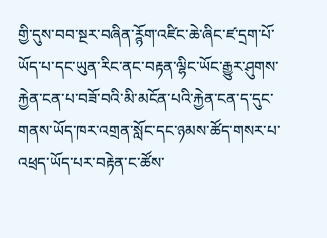གྱི་དུས་བབ་སྔར་བཞིན་ཪྙོག་འཛིང་ཆེ་ཞིང་ཛ་དྲག་པོ་ཡོད་པ་དང་ཡུན་རིང་ནང་བརྟན་ལྷིང་ཡོང་རྒྱུར་ཤུགས་རྐྱེན་ངན་པ་བཟོ་བའི་མི་མངོན་པའི་རྐྱེན་ངན་ད་དུང་གནས་ཡོད་ཁར་འགྲན་སློང་དང་ཉམས་ཚོད་གསར་པ་འཕྲད་ཡོད་པར་བརྟེན་ང་ཚོས་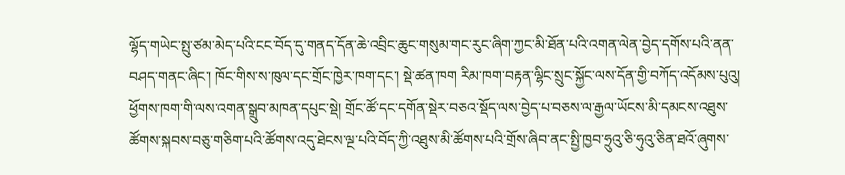ལྷོད་གཡེང་སྤུ་ཙམ་མེད་པའི་ངང་བོད་དུ་གནད་དོན་ཆེ་འབྲིང་ཆུང་གསུམ་གང་རུང་ཞིག་ཀྱང་མི་ཐོན་པའི་འགན་ལེན་བྱེད་དགོས་པའི་ནན་བཤད་གནང་ཞིང་། ཁོང་གིས་ས་ཁུལ་དང་གྲོང་ཁྱེར་ཁག་དང་། སྡེ་ཚན་ཁག རིམ་ཁག་བརྟན་ལྷིང་སྲུང་སྐྱོང་ལས་དོན་གྱི་བཀོད་འདོམས་པུའུ། ཕྱོགས་ཁག་གི་ལས་འགན་སྒྲུབ་མཁན་དཔུང་སྡེ། གྲོང་ཚོ་དང་དགོན་སྡེར་བཅའ་སྡོད་ལས་བྱེད་པ་བཅས་ལ་རྒྱལ་ཡོངས་མི་དམངས་འཐུས་ཚོགས་སྐབས་བཅུ་གཅིག་པའི་ཚོགས་འདུ་ཐེངས་ལྔ་པའི་བོད་ཀྱི་འཐུས་མི་ཚོགས་པའི་གྲོས་ཞིབ་ནང་སྤྱི་ཁྱབ་ཧྲུའུ་ཅི་ཧུའུ་ཅིན་ཐའོ་ཞུགས་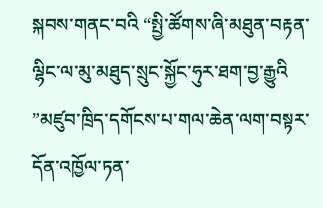སྐབས་གནང་བའི “སྤྱི་ཚོགས་ཞི་མཐུན་བརྟན་ལྷིང་ལ་མུ་མཐུད་སྲུང་སྐྱོང་ཧུར་ཐག་བྱ་རྒྱུའི ”མཛུབ་ཁྲིད་དགོངས་པ་གལ་ཆེན་ལག་བསྟར་དོན་འཁྱོལ་ཏན་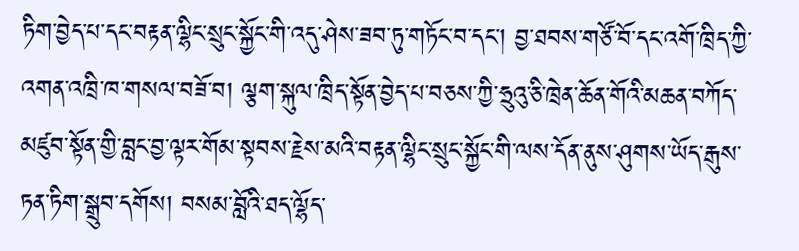ཏིག་བྱེད་པ་དང་བརྟན་ལྷིང་སྲུང་སྐྱོང་གི་འདུ་ཤེས་ཟབ་ཏུ་གཏོང་བ་དང་། བྱ་ཐབས་གཙོ་བོ་དང་འགོ་ཁྲིད་ཀྱི་འགན་འཁྲི་ཁ་གསལ་བཟོ་བ། ལྕག་སྐུལ་ཁྲིད་སྟོན་བྱེད་པ་བཅས་ཀྱི་ཧྲུའུ་ཅི་ཁྲེན་ཆོན་གོའི་མཆན་བཀོད་མཛུབ་སྟོན་གྱི་བླང་བྱ་ལྟར་གོམ་སྟབས་རྗེས་མའི་བརྟན་ལྷིང་སྲུང་སྐྱོང་གི་ལས་དོན་ནུས་ཤུགས་ཡོད་རྒུས་ཏན་ཏིག་སྒྲུབ་དགོས། བསམ་བློའི་ཐད་ལྷོད་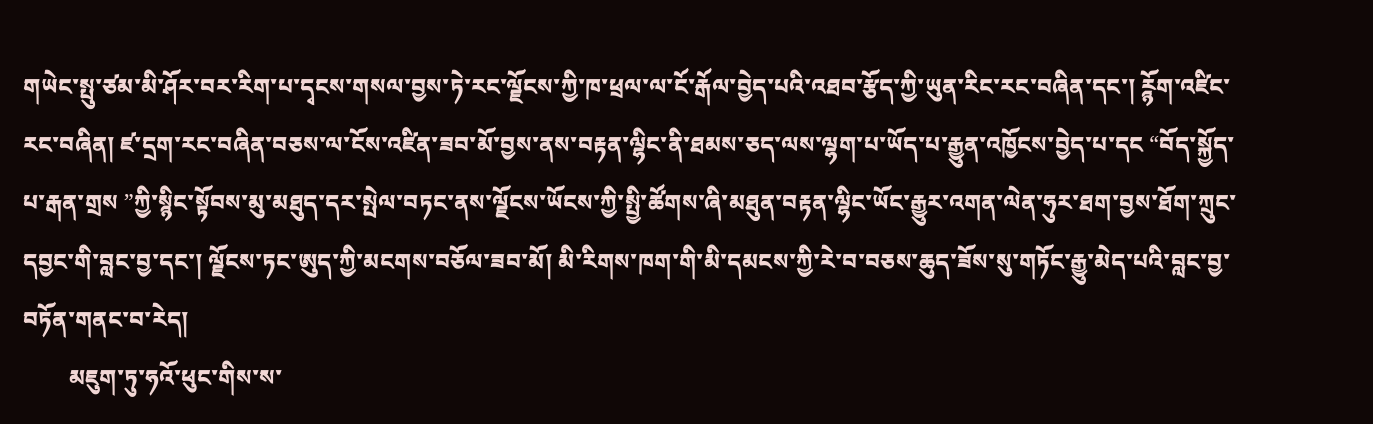གཡེང་སྤུ་ཙམ་མི་ཤོར་བར་རིག་པ་དྭངས་གསལ་བྱས་ཏེ་རང་ལྗོངས་ཀྱི་ཁ་ཕྲལ་ལ་ངོ་རྒོལ་བྱེད་པའི་འཐབ་རྩོད་ཀྱི་ཡུན་རིང་རང་བཞིན་དང་། ཪྙོག་འཛིང་རང་བཞིན། ཛ་དྲག་རང་བཞིན་བཅས་ལ་ངོས་འཛིན་ཟབ་མོ་བྱས་ནས་བརྟན་ལྷིང་ནི་ཐམས་ཅད་ལས་ལྷག་པ་ཡོད་པ་རྒྱུན་འཁྱོངས་བྱེད་པ་དང “བོད་སྐྱོད་པ་རྒན་གྲས ”ཀྱི་སྙིང་སྟོབས་མུ་མཐུད་དར་སྤེལ་བཏང་ནས་ལྗོངས་ཡོངས་ཀྱི་སྤྱི་ཚོགས་ཞི་མཐུན་བརྟན་ལྷིང་ཡོང་རྒྱུར་འགན་ལེན་ཧུར་ཐག་བྱས་ཐོག་ཀྲུང་དབྱང་གི་བླང་བྱ་དང་། ལྗོངས་ཏང་ཨུད་ཀྱི་མངགས་བཅོལ་ཟབ་མོ། མི་རིགས་ཁག་གི་མི་དམངས་ཀྱི་རེ་བ་བཅས་ཆུད་ཟོས་སུ་གཏོང་རྒྱུ་མེད་པའི་བླང་བྱ་བཏོན་གནང་བ་རེད།
        མཇུག་ཏུ་ཧའོ་ཕུང་གིས་ས་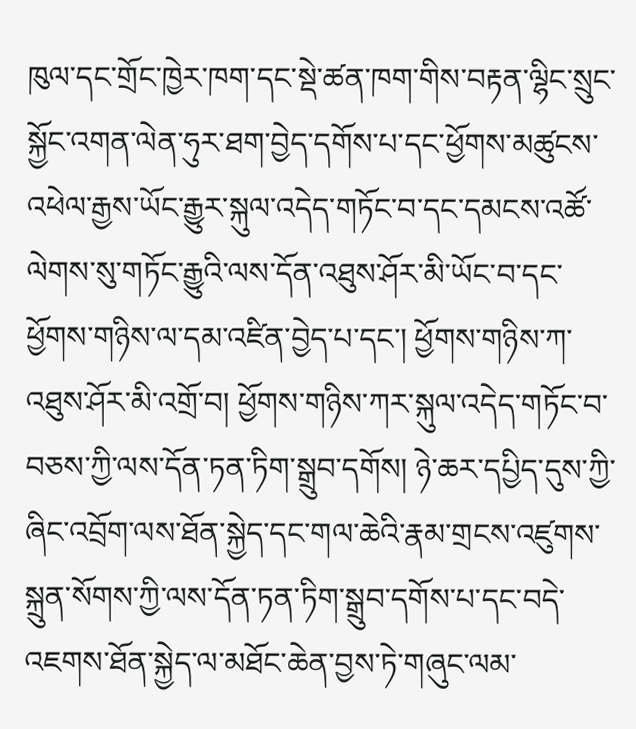ཁུལ་དང་གྲོང་ཁྱེར་ཁག་དང་སྡེ་ཚན་ཁག་གིས་བརྟན་ལྷིང་སྲུང་སྐྱོང་འགན་ལེན་ཧུར་ཐག་བྱེད་དགོས་པ་དང་ཕྱོགས་མཚུངས་འཕེལ་རྒྱས་ཡོང་རྒྱུར་སྐུལ་འདེད་གཏོང་བ་དང་དམངས་འཚོ་ལེགས་སུ་གཏོང་རྒྱུའི་ལས་དོན་འཐུས་ཤོར་མི་ཡོང་བ་དང་ཕྱོགས་གཉིས་ལ་དམ་འཛིན་བྱེད་པ་དང་། ཕྱོགས་གཉིས་ཀ་འཐུས་ཤོར་མི་འགྲོ་བ། ཕྱོགས་གཉིས་ཀར་སྐུལ་འདེད་གཏོང་བ་བཅས་ཀྱི་ལས་དོན་ཏན་ཏིག་སྒྲུབ་དགོས། ཉེ་ཆར་དཔྱིད་དུས་ཀྱི་ཞིང་འབྲོག་ལས་ཐོན་སྐྱེད་དང་གལ་ཆེའི་རྣམ་གྲངས་འཛུགས་སྐྲུན་སོགས་ཀྱི་ལས་དོན་ཏན་ཏིག་སྒྲུབ་དགོས་པ་དང་བདེ་འཇགས་ཐོན་སྐྱེད་ལ་མཐོང་ཆེན་བྱས་ཏེ་གཞུང་ལམ་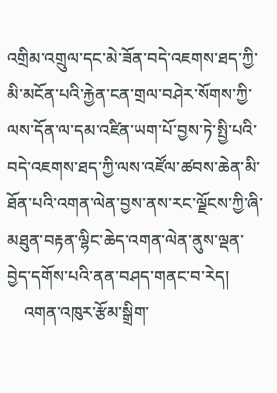འགྲིམ་འགྲུལ་དང་མེ་ཟོན་བདེ་འཇགས་ཐད་ཀྱི་མི་མངོན་པའི་རྐྱེན་ངན་གྲལ་བཤེར་སོགས་ཀྱི་ལས་དོན་ལ་དམ་འཛིན་ཡག་པོ་བྱས་ཏེ་སྤྱི་པའི་བདེ་འཇགས་ཐད་ཀྱི་ལས་འཛོལ་ཚབས་ཆེན་མི་ཐོན་པའི་འགན་ལེན་བྱས་ནས་རང་ལྗོངས་ཀྱི་ཞི་མཐུན་བརྟན་ལྷིང་ཆེད་འགན་ལེན་ནུས་ལྡན་བྱེད་དགོས་པའི་ནན་བཤད་གནང་བ་རེད།
    འགན་འཁུར་རྩོམ་སྒྲིག་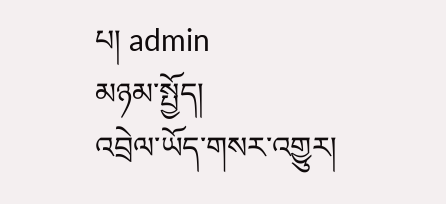པ། admin
མཉམ་སྤྱོད།
འབྲེལ་ཡོད་གསར་འགྱུར།